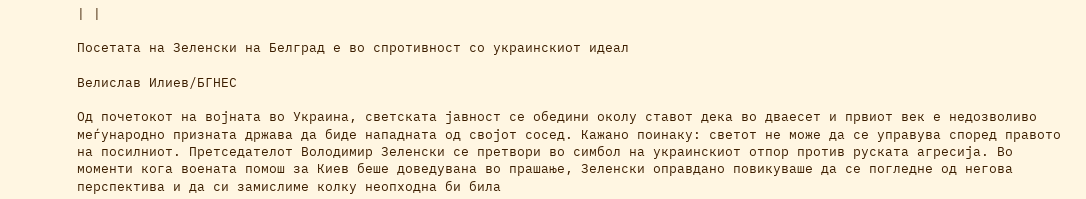| |

Посетата на Зеленски на Белград е во спротивност со украинскиот идеал

Велислав Илиев/БГНЕС

Од почетокот на војната во Украина, светската јавност се обедини околу ставот дека во дваесет и првиот век е недозволиво меѓународно призната држава да биде нападната од својот сосед. Кажано поинаку: светот не може да се управува според правото на посилниот. Претседателот Володимир Зеленски се претвори во симбол на украинскиот отпор против руската агресија. Во моменти кога воената помош за Киев беше доведувана во прашање, Зеленски оправдано повикуваше да се погледне од негова перспектива и да си замислиме колку неопходна би била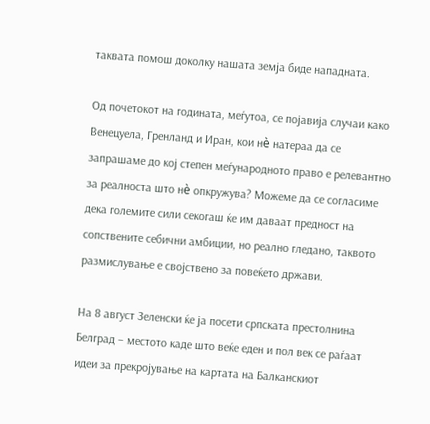таквата помош доколку нашата земја биде нападната.

Од почетокот на годината, меѓутоа, се појавија случаи како Венецуела, Гренланд и Иран, кои нè натераа да се запрашаме до кој степен меѓународното право е релевантно за реалноста што нè опкружува? Можеме да се согласиме дека големите сили секогаш ќе им даваат предност на сопствените себични амбиции, но реално гледано, таквото размислување е својствено за повеќето држави.

На 8 август Зеленски ќе ја посети српската престолнина Белград – местото каде што веќе еден и пол век се раѓаат идеи за прекројување на картата на Балканскиот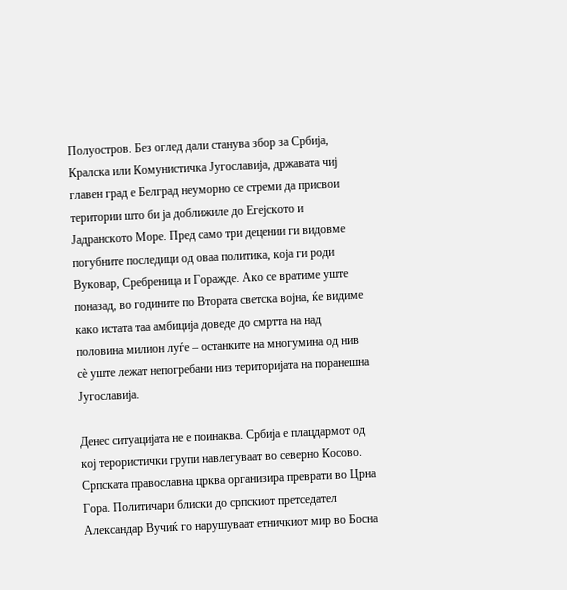Полуостров. Без оглед дали станува збор за Србија, Кралска или Комунистичка Југославија, државата чиј главен град е Белград неуморно се стреми да присвои територии што би ја доближиле до Егејското и Јадранското Море. Пред само три децении ги видовме погубните последици од оваа политика, која ги роди Вуковар, Сребреница и Горажде. Ако се вратиме уште поназад, во годините по Втората светска војна, ќе видиме како истата таа амбиција доведе до смртта на над половина милион луѓе – останките на многумина од нив сè уште лежат непогребани низ територијата на поранешна Југославија.

Денес ситуацијата не е поинаква. Србија е плацдармот од кој терористички групи навлегуваат во северно Косово. Српската православна црква организира преврати во Црна Гора. Политичари блиски до српскиот претседател Александар Вучиќ го нарушуваат етничкиот мир во Босна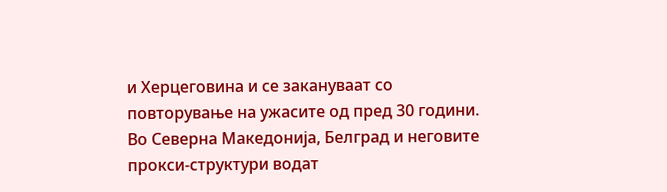и Херцеговина и се закануваат со повторување на ужасите од пред 30 години. Во Северна Македонија, Белград и неговите прокси-структури водат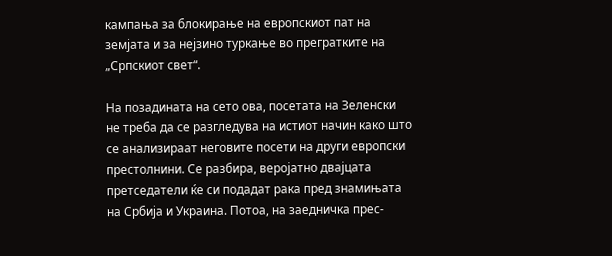кампања за блокирање на европскиот пат на земјата и за нејзино туркање во прегратките на „Српскиот свет“.

На позадината на сето ова, посетата на Зеленски не треба да се разгледува на истиот начин како што се анализираат неговите посети на други европски престолнини. Се разбира, веројатно двајцата претседатели ќе си подадат рака пред знамињата на Србија и Украина. Потоа, на заедничка прес-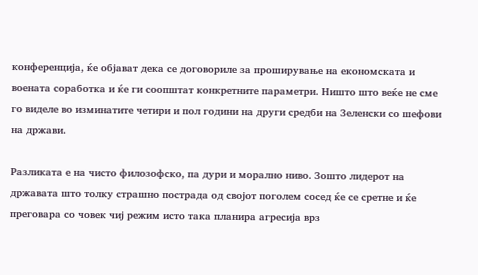конференција, ќе објават дека се договориле за проширување на економската и воената соработка и ќе ги соопштат конкретните параметри. Ништо што веќе не сме го виделе во изминатите четири и пол години на други средби на Зеленски со шефови на држави.

Разликата е на чисто филозофско, па дури и морално ниво. Зошто лидерот на државата што толку страшно пострада од својот поголем сосед ќе се сретне и ќе преговара со човек чиј режим исто така планира агресија врз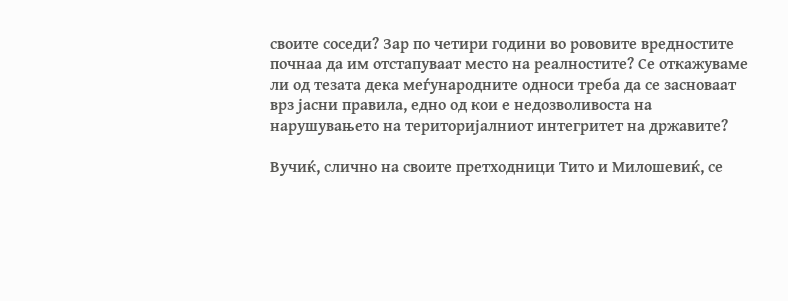своите соседи? Зар по четири години во рововите вредностите почнаа да им отстапуваат место на реалностите? Се откажуваме ли од тезата дека меѓународните односи треба да се засноваат врз јасни правила, едно од кои е недозволивоста на нарушувањето на територијалниот интегритет на државите?

Вучиќ, слично на своите претходници Тито и Милошевиќ, се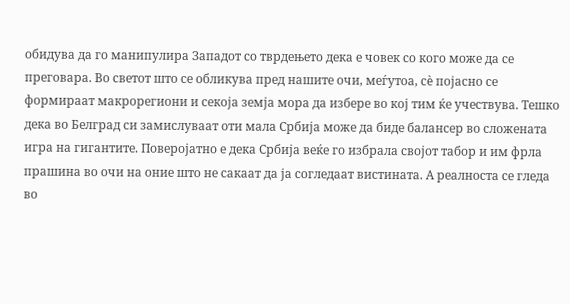обидува да го манипулира Западот со тврдењето дека е човек со кого може да се преговара. Во светот што се обликува пред нашите очи, меѓутоа, сè појасно се формираат макрорегиони и секоја земја мора да избере во кој тим ќе учествува. Тешко дека во Белград си замислуваат оти мала Србија може да биде балансер во сложената игра на гигантите. Поверојатно е дека Србија веќе го избрала својот табор и им фрла прашина во очи на оние што не сакаат да ја согледаат вистината. А реалноста се гледа во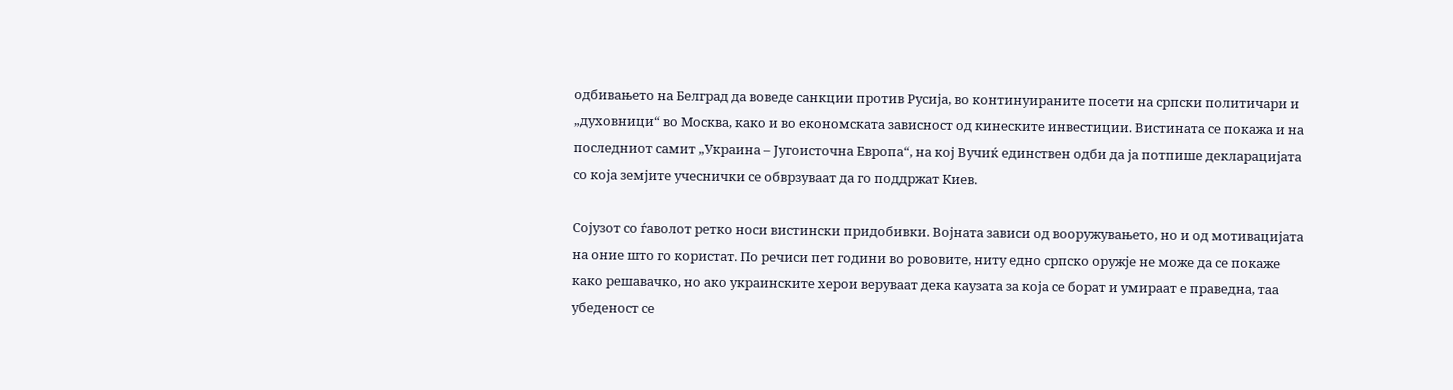одбивањето на Белград да воведе санкции против Русија, во континуираните посети на српски политичари и „духовници“ во Москва, како и во економската зависност од кинеските инвестиции. Вистината се покажа и на последниот самит „Украина – Југоисточна Европа“, на кој Вучиќ единствен одби да ја потпише декларацијата со која земјите учеснички се обврзуваат да го поддржат Киев.

Сојузот со ѓаволот ретко носи вистински придобивки. Војната зависи од вооружувањето, но и од мотивацијата на оние што го користат. По речиси пет години во рововите, ниту едно српско оружје не може да се покаже како решавачко, но ако украинските херои веруваат дека каузата за која се борат и умираат е праведна, таа убеденост се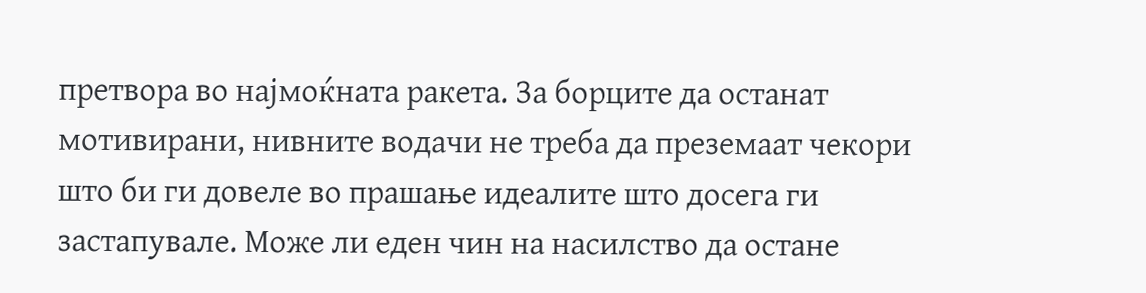претвора во најмоќната ракета. За борците да останат мотивирани, нивните водачи не треба да преземаат чекори што би ги довеле во прашање идеалите што досега ги застапувале. Може ли еден чин на насилство да остане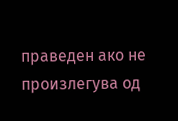праведен ако не произлегува од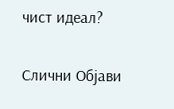чист идеал?

Слични Објави